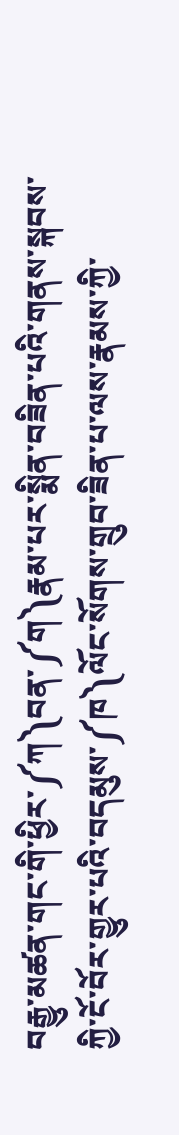བརྒྱུ་མཚན་གང་གི་ཕྱིར་༼ཀ༽བན་༼ག༽རྣམ་པར་སྨིན་བཟིན་པའི་གནས་སྐབས་ཀྱི་ངོ་བོར་གྱུར་པའི་བདམུས་༼ཁ༽ལོང་སོགས་གྲུབ་ཟིན་པ་ལས་རྣམས་ཀྱི་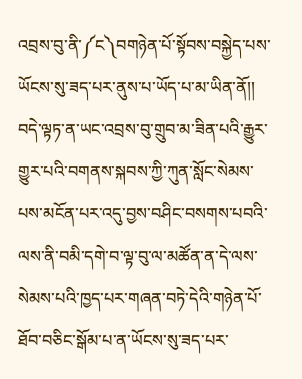འབྲས་བུ་ནི་༼ང༽བགཉེན་པོ་སྟོབས་བསྐྱེད་པས་ཡོངས་སུ་ཟད་པར་ནུས་པ་ཡོད་པ་མ་ཡིན་ནོ།། བདེ་ལྟཏ་ན་ཡང་འབྲས་བུ་གྲུབ་མ་ཟིན་པའི་རྒྱུར་གྱུར་པའི་བགནས་སྐབས་ཀྱི་ཀུན་སློང་སེམས་པས་མངོན་པར་འདུ་བྱས་བཤིང་བསགས་པབའི་ལས་ནི་བམི་དགེ་བ་ལྟ་བུ་ལ་མཚོན་ན་དེ་ལས་སེམས་པའི་ཁྱད་པར་གཞན་བཏེ་དེའི་གཉེན་པོ་ཐོབ་བཅིང་སྒོམ་པ་ན་ཡོངས་སུ་ཟད་པར་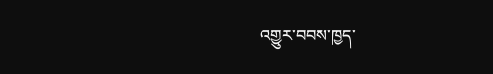འགྱུར་བབས་ཁྱད་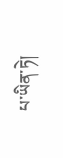པ་ཡིན་ཏེ།